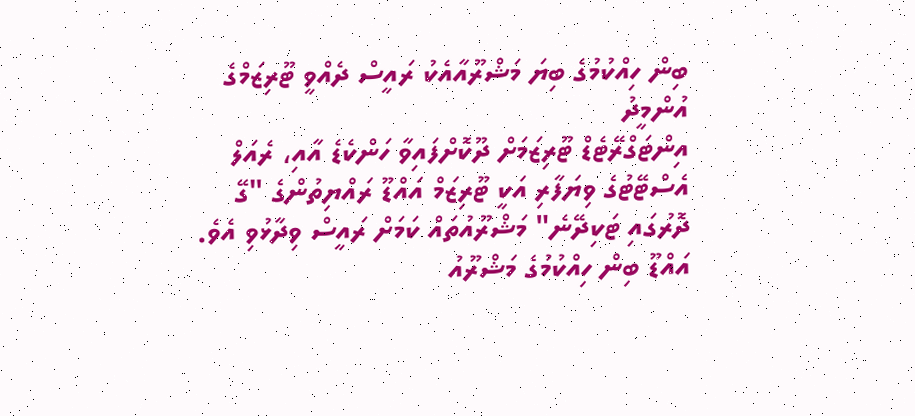ބިން ހިއްކުމުގެ ބިޔަ މަޝްރޫއާއެކު ރައީސް ދެއްވީ ޓޫރިޒަމްގެ އުންމީދު
އިންޓަގްރޭޓެޑް ޓޫރިޒަމަށް ދޫކޮށްފައިވާ ހަންކެޑެ އާއި، ރެއަލް އެސްޓޭޓުގެ ވިޔަފާރި އަކީ ޓޫރިޒަމް އައްޑޫ ރައްޔިތުންގެ "ގޭ ދޮރުގައި ޓަކިދޭނެ" މަޝްރޫއުތައް ކަމަށް ރައީސް ވިދާޅުވި އެވެ.
އައްޑޫ ބިން ހިއްކުމުގެ މަޝްރޫއު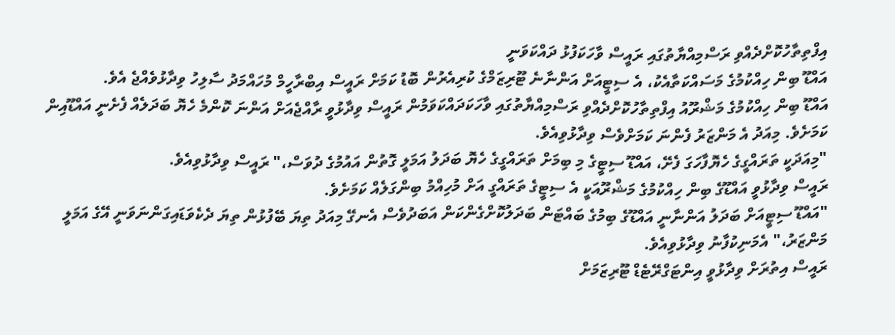އިފްތިތާހުކޮށްދެއްވި ރަސްމިއްޔާތުގައި ރައީސް ވާހަކަފުޅު ދައްކަވަނީ
އައްޑޫ ބިން ހިއްކުމުގެ މަސައްކަތާއެކު، އެ ސިޓީއަށް އަންނާނެ ޓޫރިޒަމްގެ ކުރިއެރުން ބޮޑު ކަމަށް ރައީސް އިބްރާހީމް މުހައްމަދު ސާލިހު ވިދާޅުވެއްޖެ އެވެ.
އައްޑޫ ބިން ހިއްކުމުގެ މަޝްރޫއު އިފްތިތާހުކޮށްދެއްވި ރަސްމިއްޔާތުގައި ވާހަކަދައްކަވަމުން ރައީސް ވިދާޅުވީ ރާއްޖެއަށް އަންނަ ކޮންމެ ހެޔޮ ބަދަލެއް ފެށެނީ އައްޑޫއިން ކަމަށެވެ. މިއަދު އެ މަންޒަރު ފެންނަ ކަމަށްވެސް ވިދާޅުވިއެވެ.
"މިއަދަކީ ތަރައްގީގެ ހެޔޮފާހަގަ ފެށޭ، އައްޑޫ ސިޓީގެ މި ބިމަށް ތަރައްގީގެ ހެޔޮ ބަދަލު އަމަލީ ގޮތުން އައުމުގެ ދުވަސް،" ރައީސް ވިދާޅުވިއެވެ.
ރައީސް ވިދާޅުވީ އައްޑޫގެ ބިން ހިއްކުމުގެ މަޝްރޫއަކީ އެ ސިޓީގެ ތަރައްގީ އަށް މުހިއްމު ބިންގަލެއް ކަމަށެވެ.
"އައްޑޫ ސިޓީއަށް ބަދަލު އަންނާނީ އައްޑޫގެ ބިމުގެ ބައްޓަން ބަދަލުކޮށްގެންކަން އަބަދުވެސް އެނގޭ މިއަދު ތިޔަ ބޭފުޅުން ތިޔަ ދެކެވަޑައިގަންނަވަނީ އޭގެ އަމަލީ މަންޒަރު،" އެމަނިކުފާނު ވިދާޅުވިއެވެ.
ރައީސް އިތުރަށް ވިދާޅުވީ އިންޓަގްރޭޓެޑް ޓޫރިޒަމަށް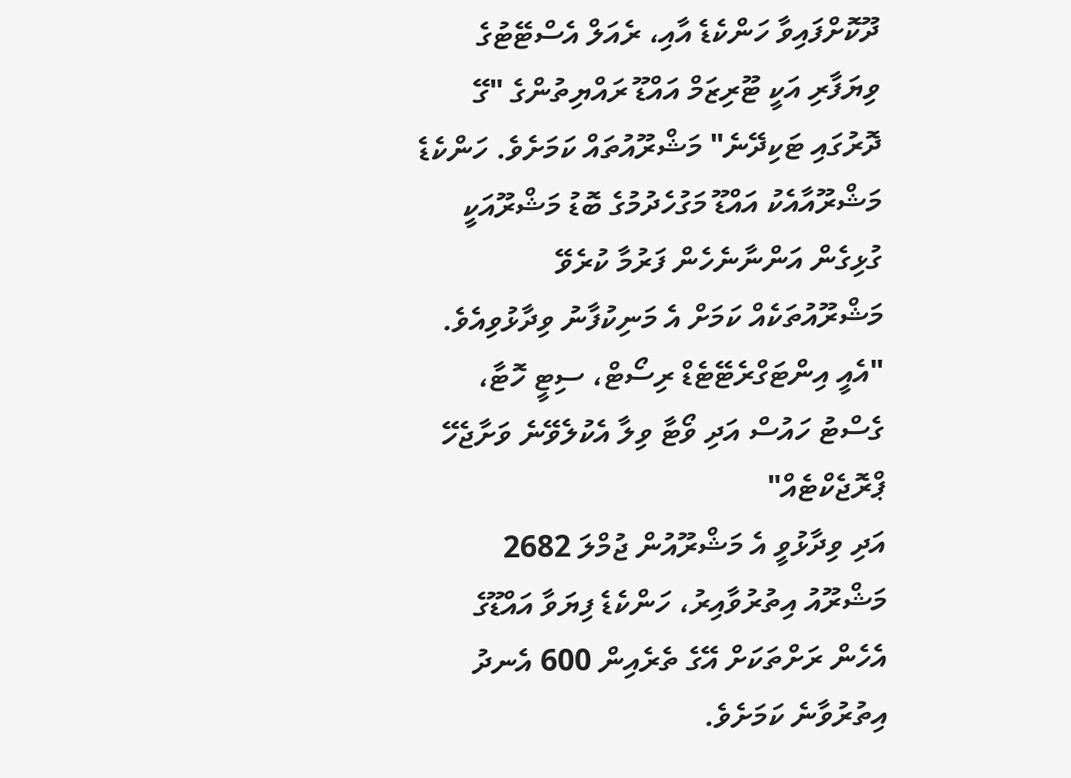ދޫކޮށްފައިވާ ހަންކެޑެ އާއި، ރެއަލް އެސްޓޭޓުގެ ވިޔަފާރި އަކީ ޓޫރިޒަމް އައްޑޫ ރައްޔިތުންގެ "ގޭ ދޮރުގައި ޓަކިދޭނެ" މަޝްރޫއުތައް ކަމަށެވެ. ހަންކެޑެ މަޝްރޫއާއެކު އައްޑޫ މަގުހެދުމުގެ ބޮޑު މަޝްރޫއަކީ ގުޅިގެން އަންނާނެހެން ފަރުމާ ކުރެވޭ މަޝްރޫއުތަކެއް ކަމަށް އެ މަނިކުފާނު ވިދާޅުވިއެވެ.
"އެއީ އިންޓަގްރެޓޭޓެޑް ރިސޯޓް، ސިޓީ ހޮޓާ، ގެސްޓު ހައުސް އަދި ވޯޓާ ވިލާ އެކުލެވޭނެ ވަށާޖެހޭ ޕްރޮޖެކްޓެއް"
އަދި ވިދާޅުވީ އެ މަޝްރޫއުން ޖުމްލަ 2682 މަޝްރޫއު އިތުރުވާއިރު، ހަންކެޑެ ފިޔަވާ އައްޑޫގެ އެހެން ރަށްތަކަށް އޭގެ ތެރެއިން 600 އެނދު އިތުރުވާނެ ކަމަށެވެ.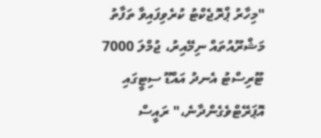"މިހާރު ޕްރޮޖެކްޓު ކުރެވިފައިވާ ތަފާތު މަޝްރޫއުތައް ނިމޭއިރު، ޖުމްލަ 7000 ޓޫރިސްޓު އެނދު އައްޑޫ ސިޓީގައި އޮޕަރޭޓްވެގެންދާނެ،" ރައީސް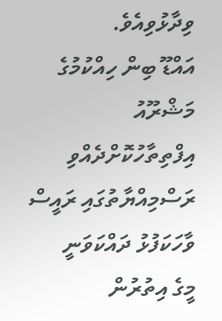ވިދާޅުވިއެވެ.
އައްޑޫ ބިން ހިއްކުމުގެ މަޝްރޫއު އިފްތިތާހުކޮށްދެއްވި ރަސްމިއްޔާތުގައި ރައީސް ވާހަކަފުޅު ދައްކަވަނީ
މީގެ އިތުރުން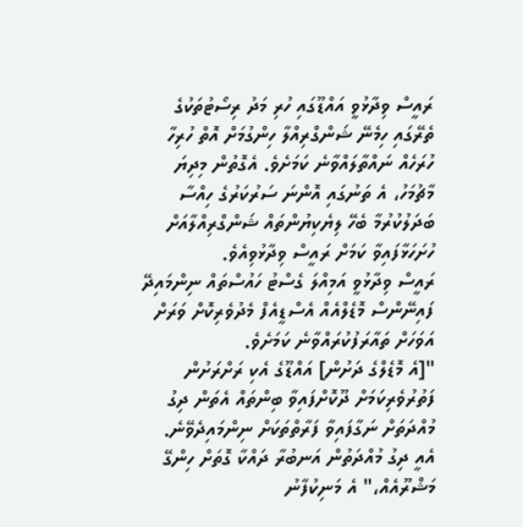ރައީސް ވިދާޅުވީ އައްޑޫގައި ހުރި މަދު ރިސޯޓުތަކުގެ ތެރޭގައި ހިމެނޭ ޝަންގްރިއްލާ ހިންގުމަށް އޮތް ހުރިހާ ހުރަހެއް ނައްތާލައްވާނެ ކަމަށެވެ. އެގޮތުން މިދިޔަ މާޗުމަހު، އެ ތަނުގައި އޮންނަ ސަރުކަރުގެ ހިއްސާ ބަދަލުކުރުމާ ބެހޭ ލިޔެކިޔުންތައް ޝަންގްރިއްލާއަށް ހުށަހަޅާފައިވާ ކަމަށް ރައީސް ވިދާޅުވިއެވެ.
ރައީސް ވިދާޅުވީ އަމިއްލަ ގެސްޓު ހައުސްތައް ނިންމައިދޭ ފައިނޭންސް މޮޑެލްއެއް އެސްޑީއެފް މެދުވެރިކޮށް ވަރަށް އަވަހަށް ތައާރަފުކުރައްވާނެ ކަމަށެވެ.
"[އެ މޮޑެލްގެ ދަށުން] އައްޑޫގެ އެކި ރަށްރަށުން ފަތުރުވެރިކަމަށް ދޫކޮށްފައިވާ ބިންތައް އެތަން ދިގު މުއްދަތަށް ނަގާފައިވާ ފަރާތްތަކަށް ނިންމައިދެވޭނެ. އެއީ ދިގު މުއްދަތުން އަނބުރާ ދައްކާ ގޮތަށް ހިންގޭ މަޝްރޫއެއް،" އެ މަނިކުފާނު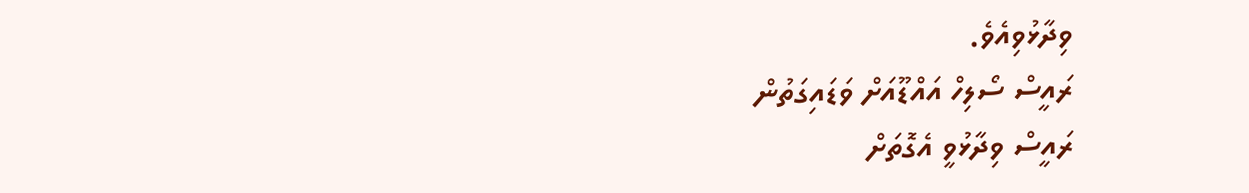ވިދާޅުވިއެވެ.
ރައީސް ސޯލިހް އައްޑޫއަށް ވަޑައިގަތުން
ރައީސް ވިދާޅުވީ އެގޮތަށް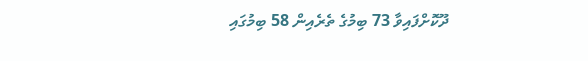ދޫކޮށްފައިވާ 73 ބިމުގެ ތެރެއިން 58 ބިމުގައި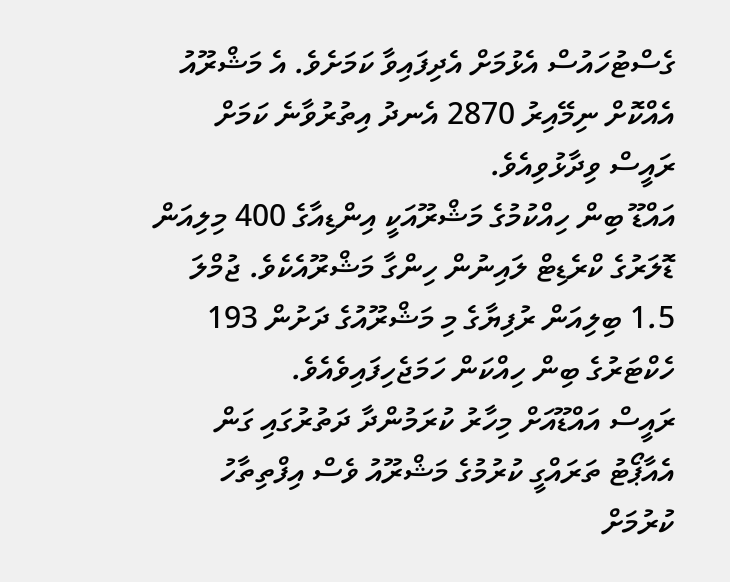ގެސްޓުހައުސް އެޅުމަށް އެދިފައިވާ ކަމަށެވެ. އެ މަޝްރޫއު އެއްކޮށް ނިމޭއިރު 2870 އެނދު އިތުރުވާނެ ކަމަށް ރައީސް ވިދާޅުވިއެވެ.
އައްޑޫ ބިން ހިއްކުމުގެ މަޝްރޫއަކީ އިންޑިއާގެ 400 މިލިއަން ޑޮލަރުގެ ކްރެޑިޓް ލައިނުން ހިންގާ މަޝްރޫއެކެވެ. ޖުމްލަ 1.5 ބިލިއަން ރުފިޔާގެ މި މަޝްރޫއުގެ ދަށުން 193 ހެކްޓަރުގެ ބިން ހިއްކަން ހަމަޖެހިފައިވެއެވެ.
ރައީސް އައްޑޫއަށް މިހާރު ކުރަމުންދާ ދަތުރުގައި ގަން އެއާޕޯޓު ތަރައްގީ ކުރުމުގެ މަޝްރޫއު ވެސް އިފްތިތާހު ކުރުމަށް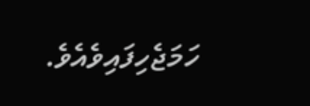ހަމަޖެހިފައިވެއެވެ.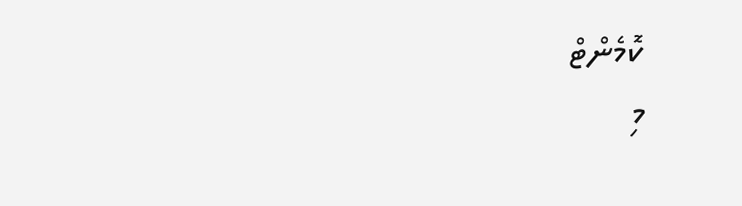ކޮމެންޓް
މި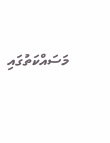މަސައްކަތުގައި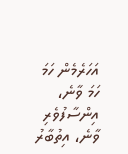އަހަރެމެން ހަމަ ހަމަ ވާނެ، އިންސާފުވެރި ވާނެ، އިތުބާރު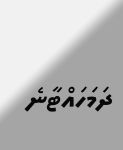ދަމަހައްޓާނެ